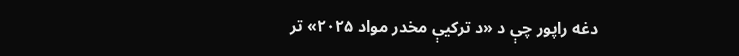دغه راپور چې د «د ترکیې مخدر مواد ۲۰۲۵» تر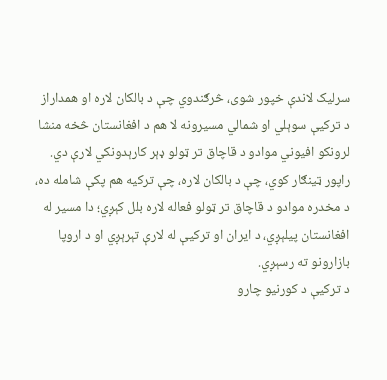سرلیک لاندې خپور شوی، څرګندوي چې د بالکان لاره او همداراز د ترکیې سوېلي او شمالي مسیرونه لا هم د افغانستان څخه منشا لرونکو افیوني موادو د قاچاق تر ټولو ډېر کارېدونکي لارې دي.
راپور ټینګار کوي، چې د بالکان لاره، چې ترکیه هم پکې شامله ده، د مخدره موادو د قاچاق تر ټولو فعاله لاره بلل کېږي؛ دا مسیر له افغانستان پیلېږي، د ایران او ترکیې له لارې تېرېږي او د اروپا بازارونو ته رسېږي.
د ترکیې د کورنیو چارو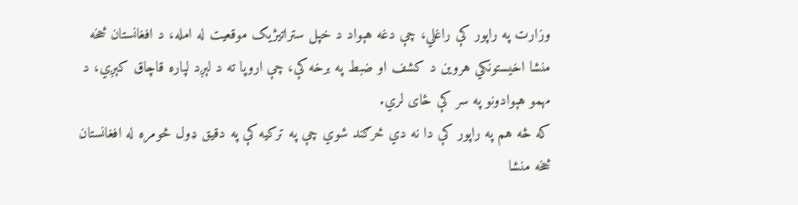وزارت په راپور کې راغلي، چې دغه هېواد د خپل ستراتیژیک موقعیت له امله، د افغانستان څخه منشا اخیستونکي هروین د کشف او ضبط په برخه کې، چې اروپا ته د لېږد لپاره قاچاق کېږي، د مهمو هېوادونو په سر کې ځای لري.
که څه هم په راپور کې دا نه دي څرګند شوي چې په ترکیه کې په دقیق ډول څومره له افغانستان څخه منشا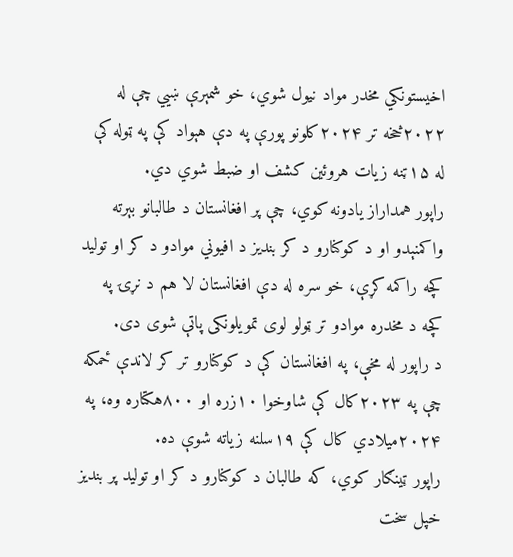اخیستونکي مخدر مواد نیول شوي، خو شمېرې ښيي چې له ۲۰۲۲څخه تر ۲۰۲۴کلونو پورې په دې هېواد کې په ټوله کې له ۱۵ټنه زیات هروئین کشف او ضبط شوي دي.
راپور همداراز یادونه کوي، چې پر افغانستان د طالبانو بېرته واکمنېدو او د کوکنارو د کر بندیز د افیوني موادو د کر او تولید کچه راکمه کړې، خو سره له دې افغانستان لا هم د نړۍ په کچه د مخدره موادو تر ټولو لوی تمویلونکی پاتې شوی دی.
د راپور له مخې، په افغانستان کې د کوکنارو تر کر لاندې ځمکه چې په ۲۰۲۳کال کې شاوخوا ۱۰زره او ۸۰۰هکتاره وه، په ۲۰۲۴میلادي کال کې ۱۹سلنه زیاته شوې ده.
راپور ټینګار کوي، که طالبان د کوکنارو د کر او تولید پر بندیز خپل سخت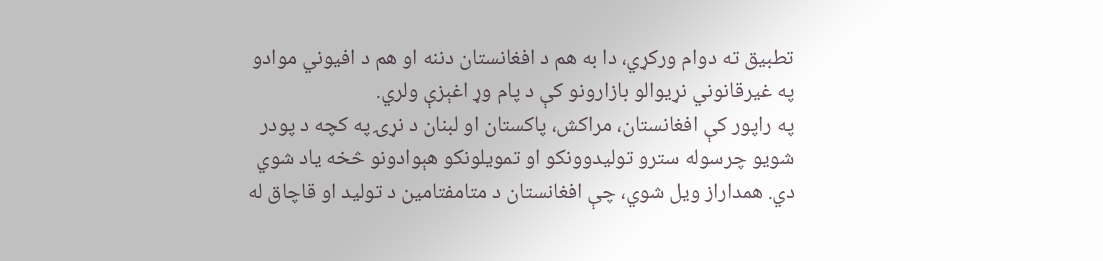تطبیق ته دوام ورکړي، دا به هم د افغانستان دننه او هم د افیوني موادو په غیرقانوني نړیوالو بازارونو کې د پام وړ اغېزې ولري.
په راپور کې افغانستان، مراکش، پاکستان او لبنان د نړۍ په کچه د پودر شویو چرسوله سترو تولیدوونکو او تمویلونکو هېوادونو څخه یاد شوي دي. همداراز ویل شوي، چې افغانستان د متامفتامین د تولید او قاچاق له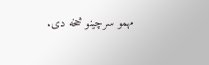مهمو سرچینو څخه دی.